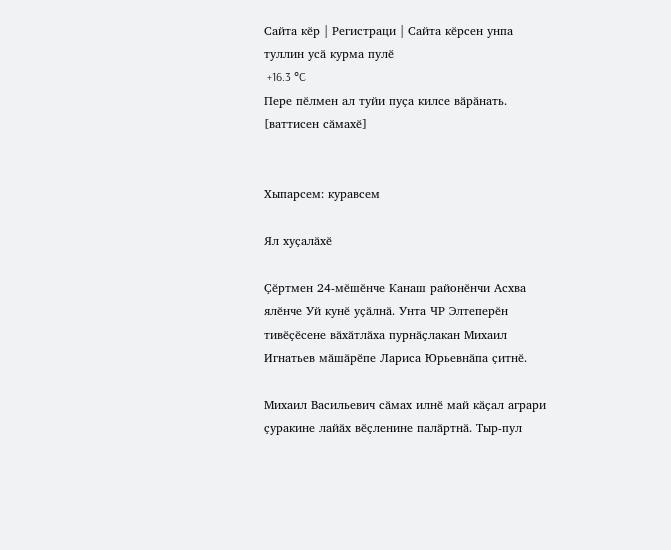Сайта кӗр | Регистраци | Сайта кӗрсен унпа туллин усӑ курма пулӗ
 +16.3 °C
Пере пӗлмен ал туйи пуҫа килсе вӑрӑнать.
[ваттисен сӑмахӗ]


Хыпарсем: куравсем

Ял хуҫалӑхӗ

Ҫӗртмен 24-мӗшӗнче Канаш районӗнчи Асхва ялӗнче Уй кунӗ уҫӑлнӑ. Унта ЧР Элтеперӗн тивӗҫӗсене вӑхӑтлӑха пурнӑҫлакан Михаил Игнатьев мӑшӑрӗпе Лариса Юрьевнӑпа ҫитнӗ.

Михаил Васильевич сӑмах илнӗ май кӑҫал аграри ҫуракине лайӑх вӗҫленине палӑртнӑ. Тыр-пул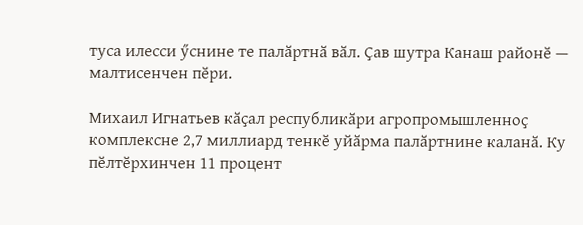туса илесси ӳснине те палӑртнӑ вӑл. Ҫав шутра Канаш районӗ — малтисенчен пӗри.

Михаил Игнатьев кӑҫал республикӑри агропромышленноҫ комплексне 2,7 миллиард тенкӗ уйӑрма палӑртнине каланӑ. Ку пӗлтӗрхинчен 11 процент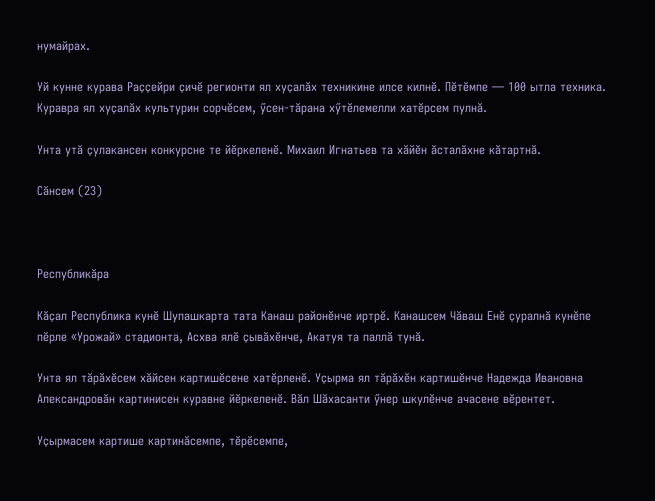нумайрах.

Уй кунне курава Раҫҫейри ҫичӗ регионти ял хуҫалӑх техникине илсе килнӗ. Пӗтӗмпе — 100 ытла техника. Куравра ял хуҫалӑх культурин сорчӗсем, ӳсен-тӑрана хӳтӗлемелли хатӗрсем пулнӑ.

Унта утӑ ҫулакансен конкурсне те йӗркеленӗ. Михаил Игнатьев та хӑйӗн ӑсталӑхне кӑтартнӑ.

Сӑнсем (23)



Республикӑра

Кӑҫал Республика кунӗ Шупашкарта тата Канаш районӗнче иртрӗ. Канашсем Чӑваш Енӗ ҫуралнӑ кунӗпе пӗрле «Урожай» стадионта, Асхва ялӗ ҫывӑхӗнче, Акатуя та паллӑ тунӑ.

Унта ял тӑрӑхӗсем хӑйсен картишӗсене хатӗрленӗ. Уҫырма ял тӑрӑхӗн картишӗнче Надежда Ивановна Александровӑн картинисен куравне йӗркеленӗ. Вӑл Шӑхасанти ӳнер шкулӗнче ачасене вӗрентет.

Уҫырмасем картише картинӑсемпе, тӗрӗсемпе,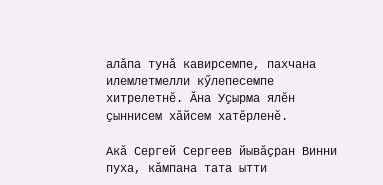алӑпа тунӑ кавирсемпе, пахчана илемлетмелли кӳлепесемпе хитрелетнӗ. Ӑна Уҫырма ялӗн ҫыннисем хӑйсем хатӗрленӗ.

Акӑ Сергей Сергеев йывӑҫран Винни пуха, кӑмпана тата ытти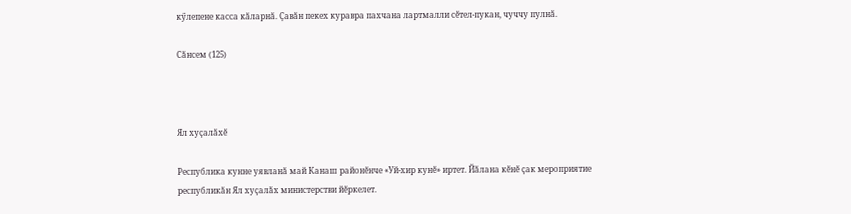кӳлепене касса кӑларнӑ. Ҫавӑн пекех куравра пахчана лартмалли сӗтел-пукан, чуччу пулнӑ.

Сӑнсем (125)



Ял хуҫалӑхӗ

Республика кунне уявланӑ май Канаш районӗнче «Уй-хир кунӗ» иртет. Йӑлана кӗнӗ ҫак мероприятие республикӑн Ял хуҫалӑх министерстви йӗркелет.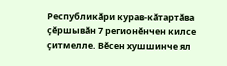Республикӑри курав-кӑтартӑва ҫӗршывӑн 7 регионӗнчен килсе ҫитмелле. Вӗсен хушшинче ял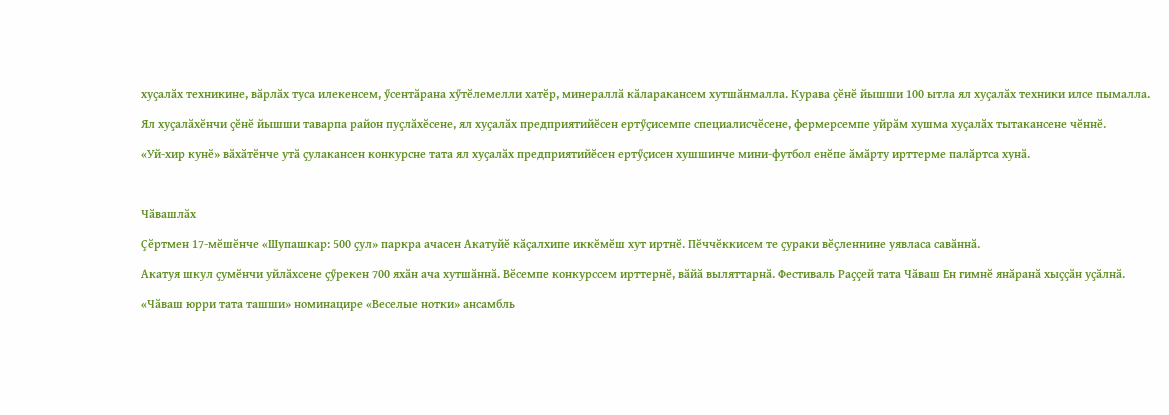хуҫалӑх техникине, вӑрлӑх туса илекенсем, ӳсентӑрана хӳтӗлемелли хатӗр, минераллӑ кӑларакансем хутшӑнмалла. Курава ҫӗнӗ йышши 100 ытла ял хуҫалӑх техники илсе пымалла.

Ял хуҫалӑхӗнчи ҫӗнӗ йышши таварпа район пуҫлӑхӗсене, ял хуҫалӑх предприятийӗсен ертӳҫисемпе специалисчӗсене, фермерсемпе уйрӑм хушма хуҫалӑх тытакансене чӗннӗ.

«Уй-хир кунӗ» вӑхӑтӗнче утӑ ҫулакансен конкурсне тата ял хуҫалӑх предприятийӗсен ертӳҫисен хушшинче мини-футбол енӗпе ӑмӑрту ирттерме палӑртса хунӑ.



Чӑвашлӑх

Ҫӗртмен 17-мӗшӗнче «Шупашкар: 500 ҫул» паркра ачасен Акатуйӗ кӑҫалхипе иккӗмӗш хут иртнӗ. Пӗччӗккисем те ҫураки вӗҫленнине уявласа савӑннӑ.

Акатуя шкул ҫумӗнчи уйлӑхсене ҫӳрекен 700 яхӑн ача хутшӑннӑ. Вӗсемпе конкурссем ирттернӗ, вӑйӑ выляттарнӑ. Фестиваль Раҫҫей тата Чӑваш Ен гимнӗ янӑранӑ хыҫҫӑн уҫӑлнӑ.

«Чӑваш юрри тата ташши» номинацире «Веселые нотки» ансамбль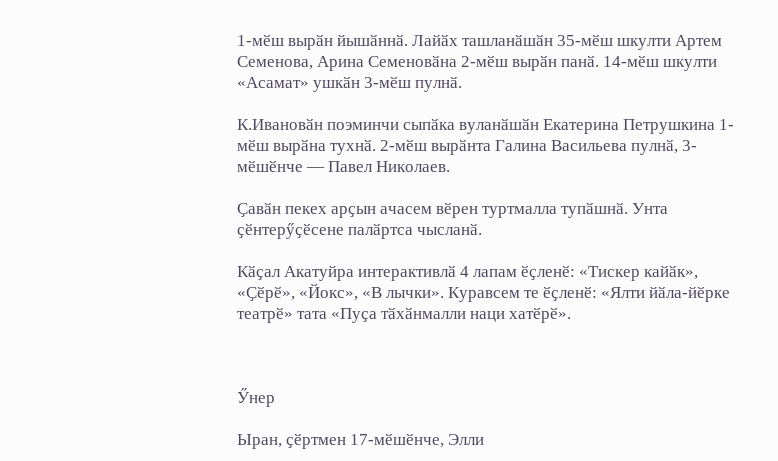1-мӗш вырӑн йышӑннӑ. Лайӑх ташланӑшӑн 35-мӗш шкулти Артем Семенова, Арина Семеновӑна 2-мӗш вырӑн панӑ. 14-мӗш шкулти «Асамат» ушкӑн 3-мӗш пулнӑ.

К.Ивановӑн поэминчи сыпӑка вуланӑшӑн Екатерина Петрушкина 1-мӗш вырӑна тухнӑ. 2-мӗш вырӑнта Галина Васильева пулнӑ, 3-мӗшӗнче — Павел Николаев.

Ҫавӑн пекех арҫын ачасем вӗрен туртмалла тупӑшнӑ. Унта ҫӗнтерӳҫӗсене палӑртса чысланӑ.

Кӑҫал Акатуйра интерактивлӑ 4 лапам ӗҫленӗ: «Тискер кайӑк», «Ҫӗрӗ», «Йокс», «В лычки». Куравсем те ӗҫленӗ: «Ялти йӑла-йӗрке театрӗ» тата «Пуҫа тӑхӑнмалли наци хатӗрӗ».



Ӳнер

Ыран, ҫӗртмен 17-мӗшӗнче, Элли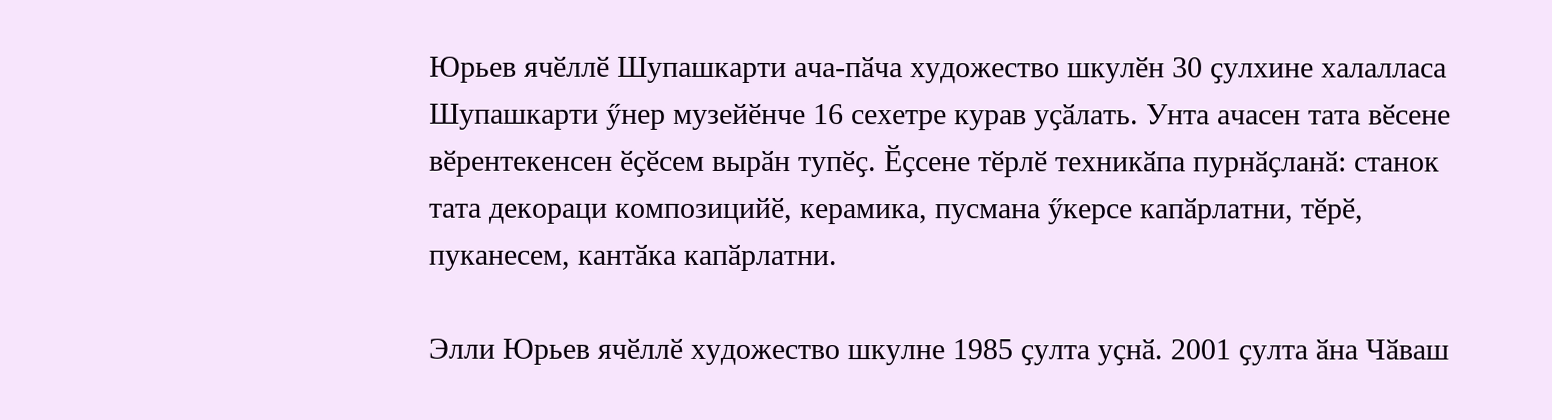Юрьев ячӗллӗ Шупашкарти ача-пӑча художество шкулӗн 30 ҫулхине халалласа Шупашкарти ӳнер музейӗнче 16 сехетре курав уҫӑлать. Унта ачасен тата вӗсене вӗрентекенсен ӗҫӗсем вырӑн тупӗҫ. Ӗҫсене тӗрлӗ техникӑпа пурнӑҫланӑ: станок тата декораци композицийӗ, керамика, пусмана ӳкерсе капӑрлатни, тӗрӗ, пуканесем, кантӑка капӑрлатни.

Элли Юрьев ячӗллӗ художество шкулне 1985 ҫулта уҫнӑ. 2001 ҫулта ӑна Чӑваш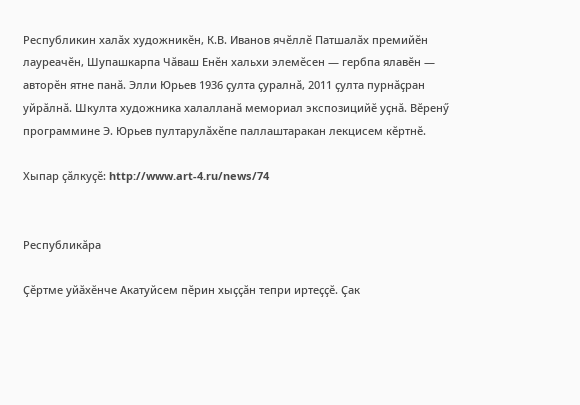Республикин халӑх художникӗн, К.В. Иванов ячӗллӗ Патшалӑх премийӗн лауреачӗн, Шупашкарпа Чӑваш Енӗн хальхи элемӗсен — гербпа ялавӗн — авторӗн ятне панӑ. Элли Юрьев 1936 ҫулта ҫуралнӑ, 2011 ҫулта пурнӑҫран уйрӑлнӑ. Шкулта художника халалланӑ мемориал экспозицийӗ уҫнӑ. Вӗренӳ программине Э. Юрьев пултарулӑхӗпе паллаштаракан лекцисем кӗртнӗ.

Хыпар ҫӑлкуҫӗ: http://www.art-4.ru/news/74


Республикӑра

Ҫӗртме уйӑхӗнче Акатуйсем пӗрин хыҫҫӑн тепри иртеҫҫӗ. Ҫак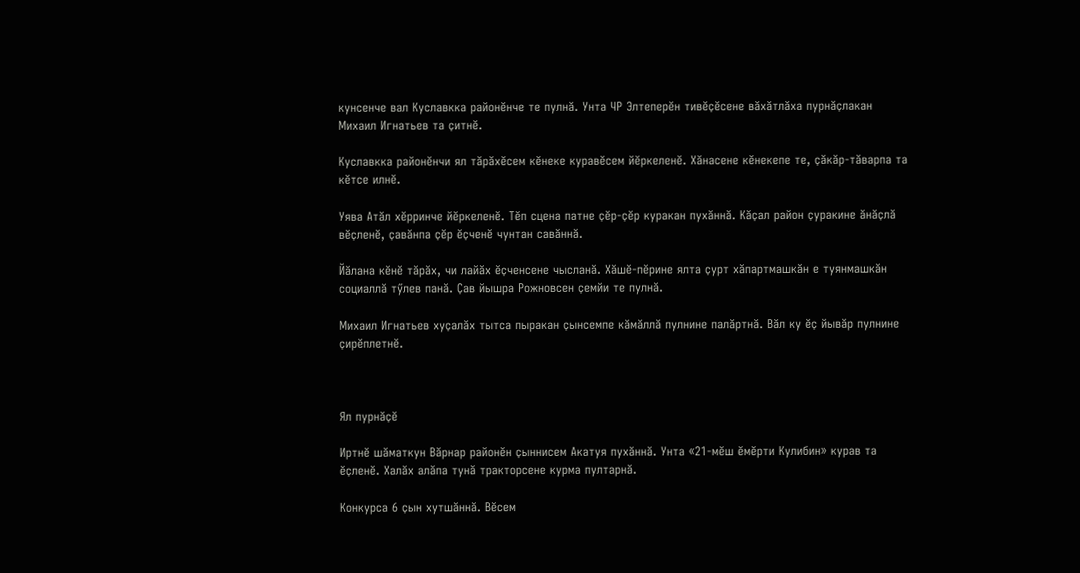кунсенче вал Куславкка районӗнче те пулнӑ. Унта ЧР Элтеперӗн тивӗҫӗсене вӑхӑтлӑха пурнӑҫлакан Михаил Игнатьев та ҫитнӗ.

Куславкка районӗнчи ял тӑрӑхӗсем кӗнеке куравӗсем йӗркеленӗ. Хӑнасене кӗнекепе те, ҫӑкӑр-тӑварпа та кӗтсе илнӗ.

Уява Атӑл хӗрринче йӗркеленӗ. Тӗп сцена патне ҫӗр-ҫӗр куракан пухӑннӑ. Кӑҫал район ҫуракине ӑнӑҫлӑ вӗҫленӗ, ҫавӑнпа ҫӗр ӗҫченӗ чунтан савӑннӑ.

Йӑлана кӗнӗ тӑрӑх, чи лайӑх ӗҫченсене чысланӑ. Хӑшӗ-пӗрине ялта ҫурт хӑпартмашкӑн е туянмашкӑн социаллӑ тӳлев панӑ. Ҫав йышра Рожновсен ҫемйи те пулнӑ.

Михаил Игнатьев хуҫалӑх тытса пыракан ҫынсемпе кӑмӑллӑ пулнине палӑртнӑ. Вӑл ку ӗҫ йывӑр пулнине ҫирӗплетнӗ.



Ял пурнӑҫӗ

Иртнӗ шӑматкун Вӑрнар районӗн ҫыннисем Акатуя пухӑннӑ. Унта «21-мӗш ӗмӗрти Кулибин» курав та ӗҫленӗ. Халӑх алӑпа тунӑ тракторсене курма пултарнӑ.

Конкурса 6 ҫын хутшӑннӑ. Вӗсем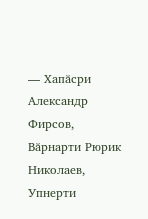— Хапӑсри Александр Фирсов, Вӑрнарти Рюрик Николаев, Упнерти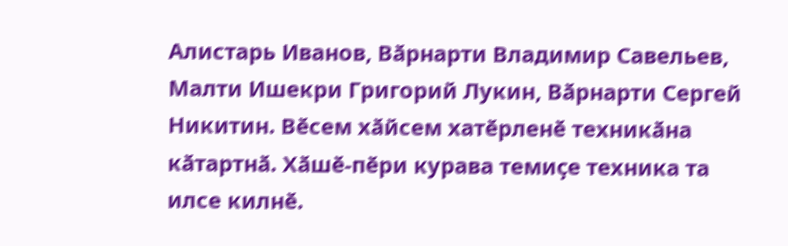Алистарь Иванов, Вӑрнарти Владимир Савельев, Малти Ишекри Григорий Лукин, Вӑрнарти Сергей Никитин. Вӗсем хӑйсем хатӗрленӗ техникӑна кӑтартнӑ. Хӑшӗ-пӗри курава темиҫе техника та илсе килнӗ.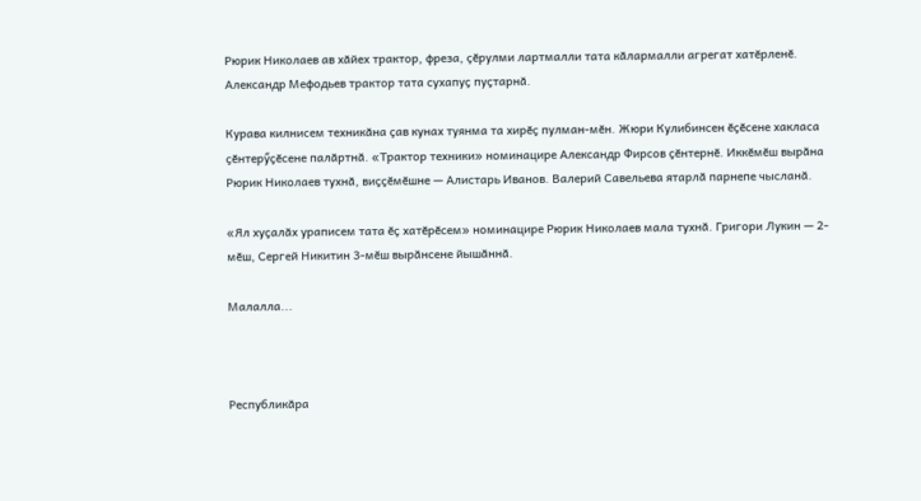Рюрик Николаев ав хӑйех трактор, фреза, ҫӗрулми лартмалли тата кӑлармалли агрегат хатӗрленӗ. Александр Мефодьев трактор тата сухапуҫ пуҫтарнӑ.

Курава килнисем техникӑна ҫав кунах туянма та хирӗҫ пулман-мӗн. Жюри Кулибинсен ӗҫӗсене хакласа ҫӗнтерӳҫӗсене палӑртнӑ. «Трактор техники» номинацире Александр Фирсов ҫӗнтернӗ. Иккӗмӗш вырӑна Рюрик Николаев тухнӑ, виҫҫӗмӗшне — Алистарь Иванов. Валерий Савельева ятарлӑ парнепе чысланӑ.

«Ял хуҫалӑх ураписем тата ӗҫ хатӗрӗсем» номинацире Рюрик Николаев мала тухнӑ. Григори Лукин — 2-мӗш, Сергей Никитин 3-мӗш вырӑнсене йышӑннӑ.

Малалла...



Республикӑра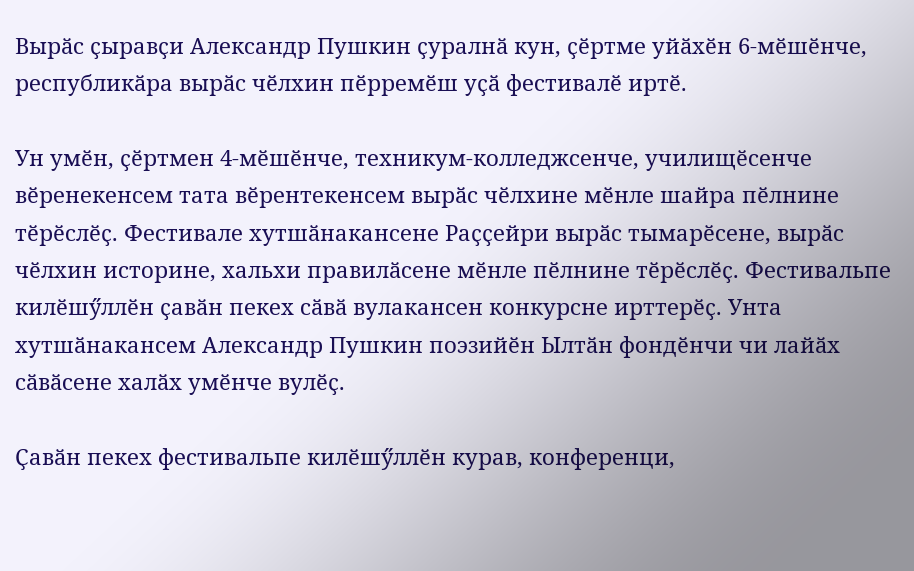Вырӑс ҫыравҫи Александр Пушкин ҫуралнӑ кун, ҫӗртме уйӑхӗн 6-мӗшӗнче, республикӑра вырӑс чӗлхин пӗрремӗш уҫӑ фестивалӗ иртӗ.

Ун умӗн, ҫӗртмен 4-мӗшӗнче, техникум-колледжсенче, училищӗсенче вӗренекенсем тата вӗрентекенсем вырӑс чӗлхине мӗнле шайра пӗлнине тӗрӗслӗҫ. Фестивале хутшӑнакансене Раҫҫейри вырӑс тымарӗсене, вырӑс чӗлхин историне, хальхи правилӑсене мӗнле пӗлнине тӗрӗслӗҫ. Фестивальпе килӗшӳллӗн ҫавӑн пекех сӑвӑ вулакансен конкурсне ирттерӗҫ. Унта хутшӑнакансем Александр Пушкин поэзийӗн Ылтӑн фондӗнчи чи лайӑх сӑвӑсене халӑх умӗнче вулӗҫ.

Ҫавӑн пекех фестивальпе килӗшӳллӗн курав, конференци,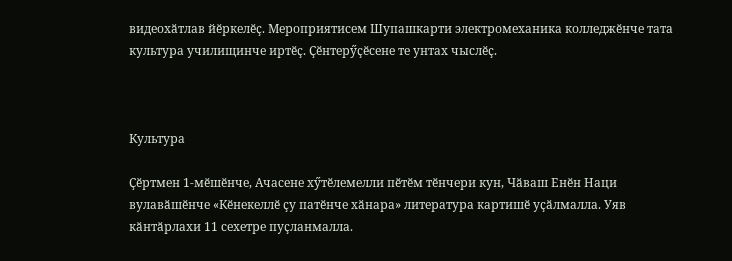видеохӑтлав йӗркелӗҫ. Мероприятисем Шупашкарти электромеханика колледжӗнче тата культура училищинче иртӗҫ. Ҫӗнтерӳҫӗсене те унтах чыслӗҫ.



Культура

Ҫӗртмен 1-мӗшӗнче, Ачасене хӳтӗлемелли пӗтӗм тӗнчери кун, Чӑваш Енӗн Наци вулавӑшӗнче «Кӗнекеллӗ ҫу патӗнче хӑнара» литература картишӗ уҫӑлмалла. Уяв кӑнтӑрлахи 11 сехетре пуҫланмалла.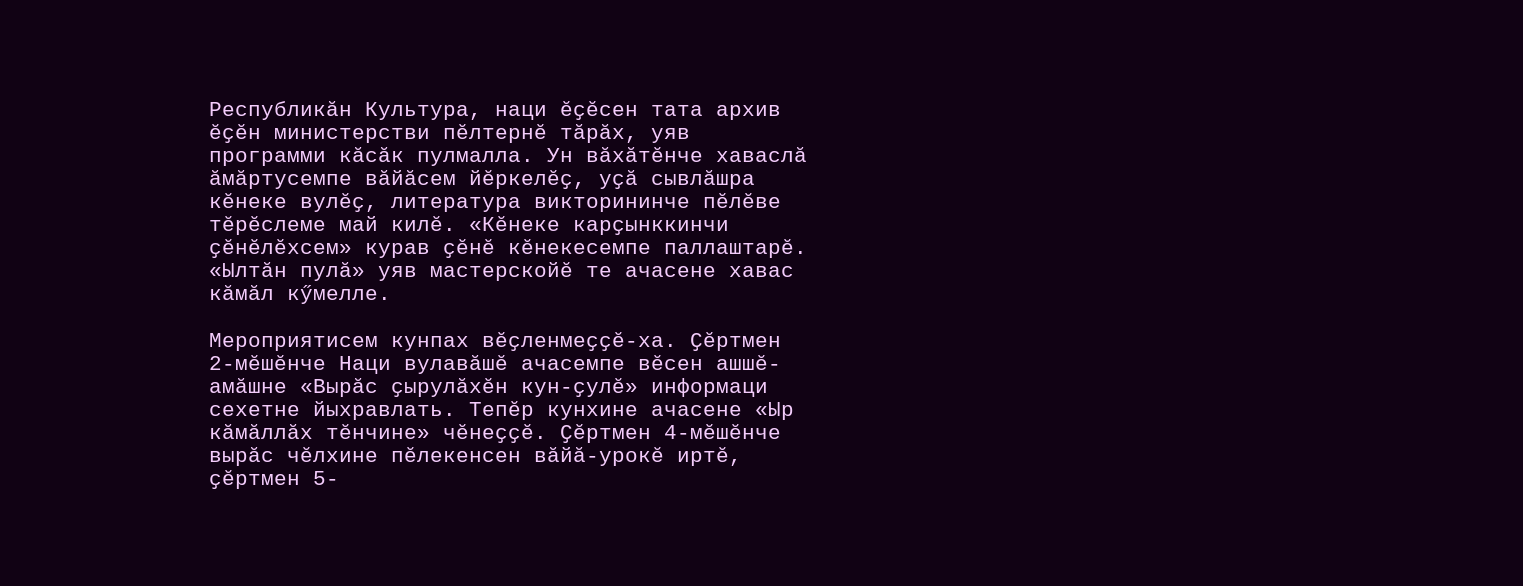Республикӑн Культура, наци ӗҫӗсен тата архив ӗҫӗн министерстви пӗлтернӗ тӑрӑх, уяв программи кӑсӑк пулмалла. Ун вӑхӑтӗнче хаваслӑ ӑмӑртусемпе вӑйӑсем йӗркелӗҫ, уҫӑ сывлӑшра кӗнеке вулӗҫ, литература викторининче пӗлӗве тӗрӗслеме май килӗ. «Кӗнеке карҫынккинчи ҫӗнӗлӗхсем» курав ҫӗнӗ кӗнекесемпе паллаштарӗ. «Ылтӑн пулӑ» уяв мастерскойӗ те ачасене хавас кӑмӑл кӳмелле.

Мероприятисем кунпах вӗҫленмеҫҫӗ-ха. Ҫӗртмен 2-мӗшӗнче Наци вулавӑшӗ ачасемпе вӗсен ашшӗ-амӑшне «Вырӑс ҫырулӑхӗн кун-ҫулӗ» информаци сехетне йыхравлать. Тепӗр кунхине ачасене «Ыр кӑмӑллӑх тӗнчине» чӗнеҫҫӗ. Ҫӗртмен 4-мӗшӗнче вырӑс чӗлхине пӗлекенсен вӑйӑ-урокӗ иртӗ, ҫӗртмен 5-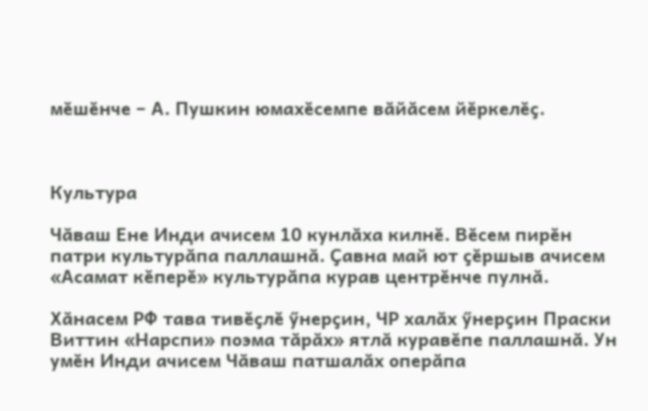мӗшӗнче – А. Пушкин юмахӗсемпе вӑйӑсем йӗркелӗҫ.



Культура

Чӑваш Ене Инди ачисем 10 кунлӑха килнӗ. Вӗсем пирӗн патри культурӑпа паллашнӑ. Ҫавна май ют ҫӗршыв ачисем «Асамат кӗперӗ» культурӑпа курав центрӗнче пулнӑ.

Хӑнасем РФ тава тивӗҫлӗ ӳнерҫин, ЧР халӑх ӳнерҫин Праски Виттин «Нарспи» поэма тӑрӑх» ятлӑ куравӗпе паллашнӑ. Ун умӗн Инди ачисем Чӑваш патшалӑх оперӑпа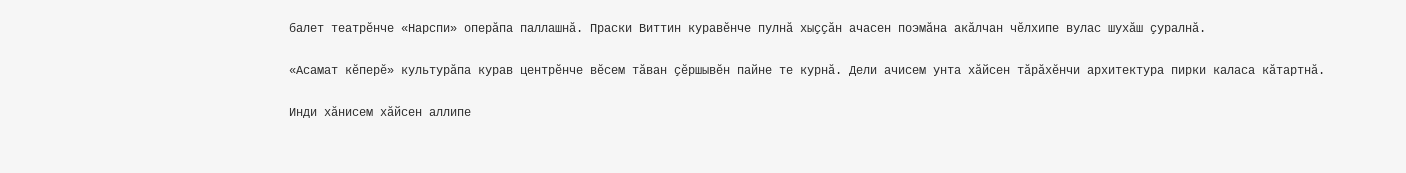балет театрӗнче «Нарспи» оперӑпа паллашнӑ. Праски Виттин куравӗнче пулнӑ хыҫҫӑн ачасен поэмӑна акӑлчан чӗлхипе вулас шухӑш ҫуралнӑ.

«Асамат кӗперӗ» культурӑпа курав центрӗнче вӗсем тӑван ҫӗршывӗн пайне те курнӑ. Дели ачисем унта хӑйсен тӑрӑхӗнчи архитектура пирки каласа кӑтартнӑ.

Инди хӑнисем хӑйсен аллипе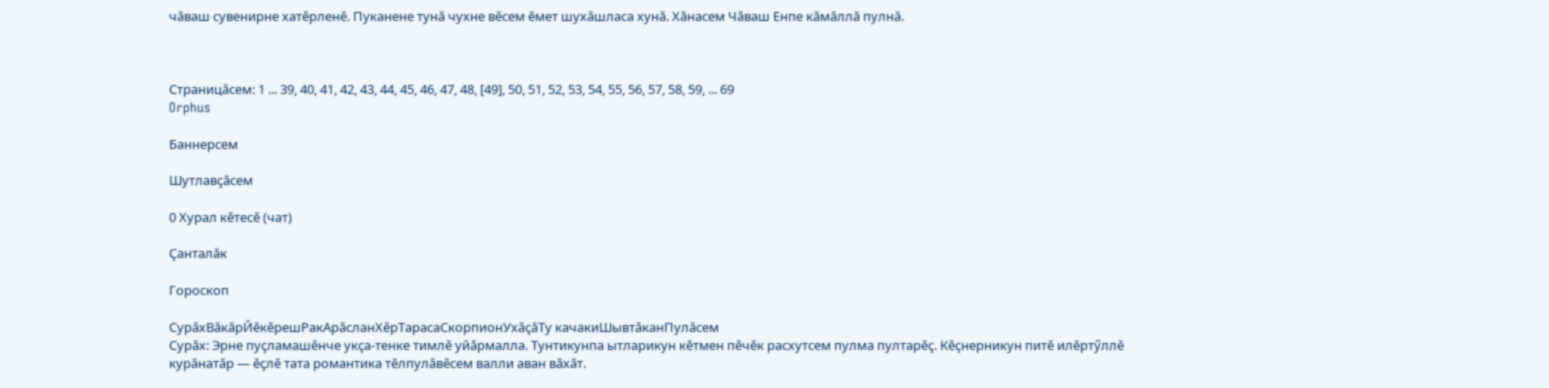чӑваш сувенирне хатӗрленӗ. Пуканене тунӑ чухне вӗсем ӗмет шухӑшласа хунӑ. Хӑнасем Чӑваш Енпе кӑмӑллӑ пулнӑ.



Страницӑсем: 1 ... 39, 40, 41, 42, 43, 44, 45, 46, 47, 48, [49], 50, 51, 52, 53, 54, 55, 56, 57, 58, 59, ... 69
Orphus

Баннерсем

Шутлавҫӑсем

0 Хурал кӗтесӗ (чат)

Ҫанталӑк

Гороскоп

СурӑхВӑкӑрЙӗкӗрешРакАрӑсланХӗрТарасаСкорпионУхӑҫӑТу качакиШывтӑканПулӑсем
Сурӑх: Эрне пуҫламашӗнче укҫа-тенке тимлӗ уйӑрмалла. Тунтикунпа ытларикун кӗтмен пӗчӗк расхутсем пулма пултарӗҫ. Кӗҫнерникун питӗ илӗртӳллӗ курӑнатӑр — ӗҫлӗ тата романтика тӗлпулӑвӗсем валли аван вӑхӑт.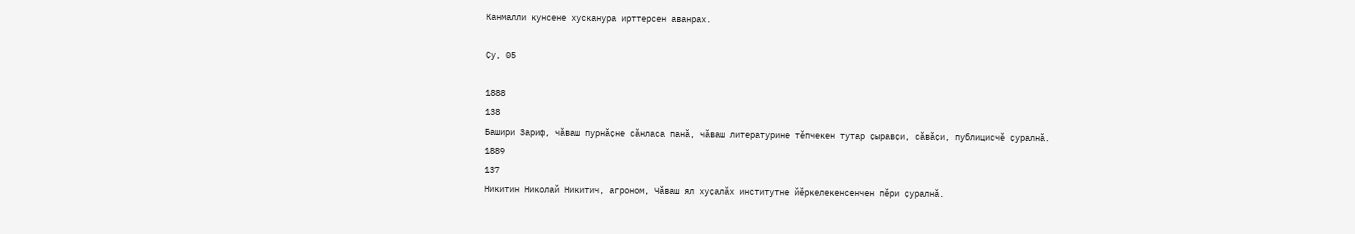Канмалли кунсене хусканура ирттерсен аванрах.

Ҫу, 05

1888
138
Башири Зариф, чӑваш пурнӑҫне сӑнласа панӑ, чӑваш литературине тӗпчекен тутар ҫыравҫи, сӑвӑҫи, публицисчӗ ҫуралнӑ.
1889
137
Никитин Николай Никитич, агроном, Чӑваш ял хуҫалӑх институтне йӗркелекенсенчен пӗри ҫуралнӑ.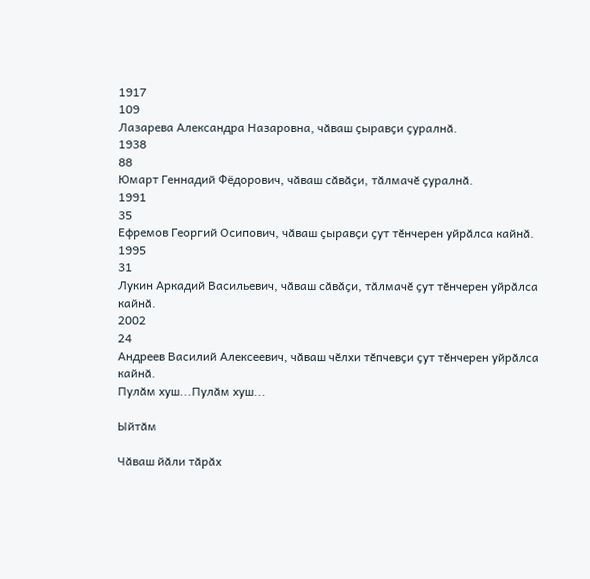1917
109
Лазарева Александра Назаровна, чӑваш ҫыравҫи ҫуралнӑ.
1938
88
Юмарт Геннадий Фёдорович, чӑваш сӑвӑҫи, тӑлмачӗ ҫуралнӑ.
1991
35
Ефремов Георгий Осипович, чӑваш ҫыравҫи ҫут тӗнчерен уйрӑлса кайнӑ.
1995
31
Лукин Аркадий Васильевич, чӑваш сӑвӑҫи, тӑлмачӗ ҫут тӗнчерен уйрӑлса кайнӑ.
2002
24
Андреев Василий Алексеевич, чӑваш чӗлхи тӗпчевҫи ҫут тӗнчерен уйрӑлса кайнӑ.
Пулӑм хуш...Пулӑм хуш...

Ыйтӑм

Чӑваш йӑли тӑрӑх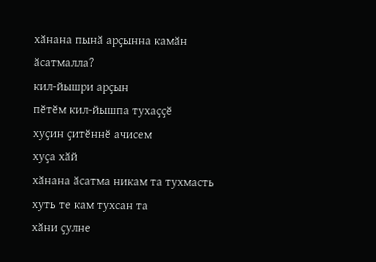хӑнана пынӑ арҫынна камӑн ӑсатмалла?
кил-йышри арҫын
пӗтӗм кил-йышпа тухаҫҫӗ
хуҫин ҫитӗннӗ ачисем
хуҫа хӑй
хӑнана ӑсатма никам та тухмасть
хуть те кам тухсан та
хӑни ҫулне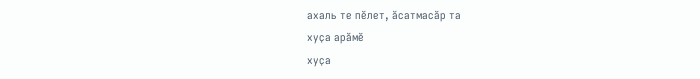ахаль те пӗлет, ӑсатмасӑр та
хуҫа арӑмӗ
хуҫа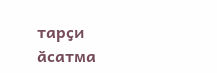тарҫи
ӑсатма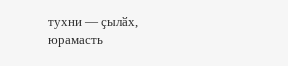тухни — ҫылӑх, юрамасть